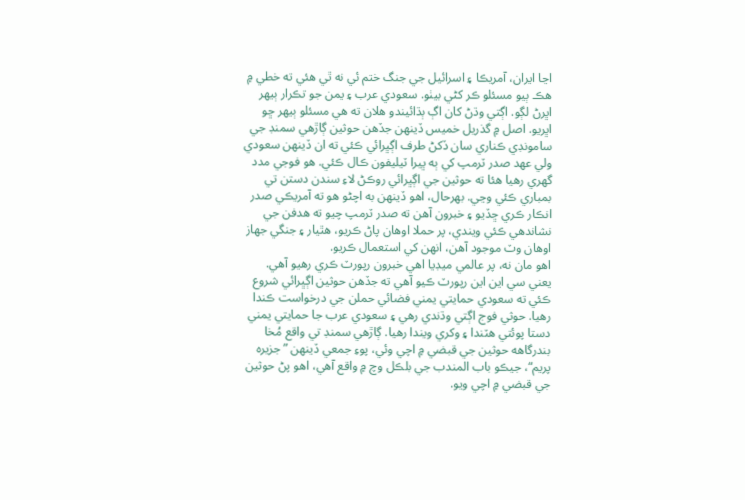اڃا ايران، آمريڪا ۽ اسرائيل جي جنگ ختم ئي نه ٿي هئي ته خطي ۾ هڪ ٻيو مسئلو ڪر کڻي بيٺو. سعودي عرب ۽ يمن جو تڪرار ٻيهر اڀرڻ لڳو. اڳتي وڌڻ کان اڳ ٻڌائيندو هلان ته هي مسئلو ٻيهر ڇو اڀريو. اصل ۾ گذريل خميس ڏينهن جڏهن حوثين ڳاڙهي سمنڊ جي سامونڊي ڪناري سان ڏکڻ طرف اڳڀرائي ڪئي ته ان ڏينهن سعودي ولي عهد صدر ٽرمپ کي ٻه ڀيرا ٽيليفون ڪال ڪئي. هو فوجي مدد گهري رهيا هئا ته حوثين جي اڳڀرائي روڪڻ لاءِ سندن دستن تي بمباري ڪئي وڃي. بهرحال، اهو ڏينهن به اچڻو هو ته آمريڪي صدر انڪار ڪري ڇڏيو ۽ خبرون آهن ته صدر ٽرمپ چيو ته هدفن جي نشاندهي ڪئي ويندي، پر حملا اوهان پاڻ ڪريو، هٿيار ۽ جنگي جهاز اوهان وٽ موجود آهن، انهن کي استعمال ڪريو.
اهو مان نه، پر عالمي ميڊيا اهي خبرون رپورٽ ڪري رهيو آهي. يعني سي اين اين رپورٽ ڪيو آهي ته جڏهن حوثين اڳڀرائي شروع ڪئي ته سعودي حمايتي يمني فضائي حملن جي درخواست ڪندا رهيا. حوثي فوج اڳتي وڌندي رهي ۽ سعودي عرب جا حمايتي يمني دستا پوئتي هٽندا ۽ وکري ويندا رهيا. ڳاڙهي سمنڊ تي واقع مُخا بندرگاهه حوثين جي قبضي ۾ اچي وئي، پوءِ جمعي ڏينهن ”جزيره پريم“، جيڪو باب المندب جي بلڪل وچ ۾ واقع آهي، اهو پڻ حوثين جي قبضي ۾ اچي ويو.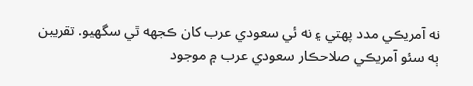نه آمريڪي مدد پهتي ۽ نه ئي سعودي عرب کان ڪجهه ٿي سگهيو. تقريبن ٻه سئو آمريڪي صلاحڪار سعودي عرب ۾ موجود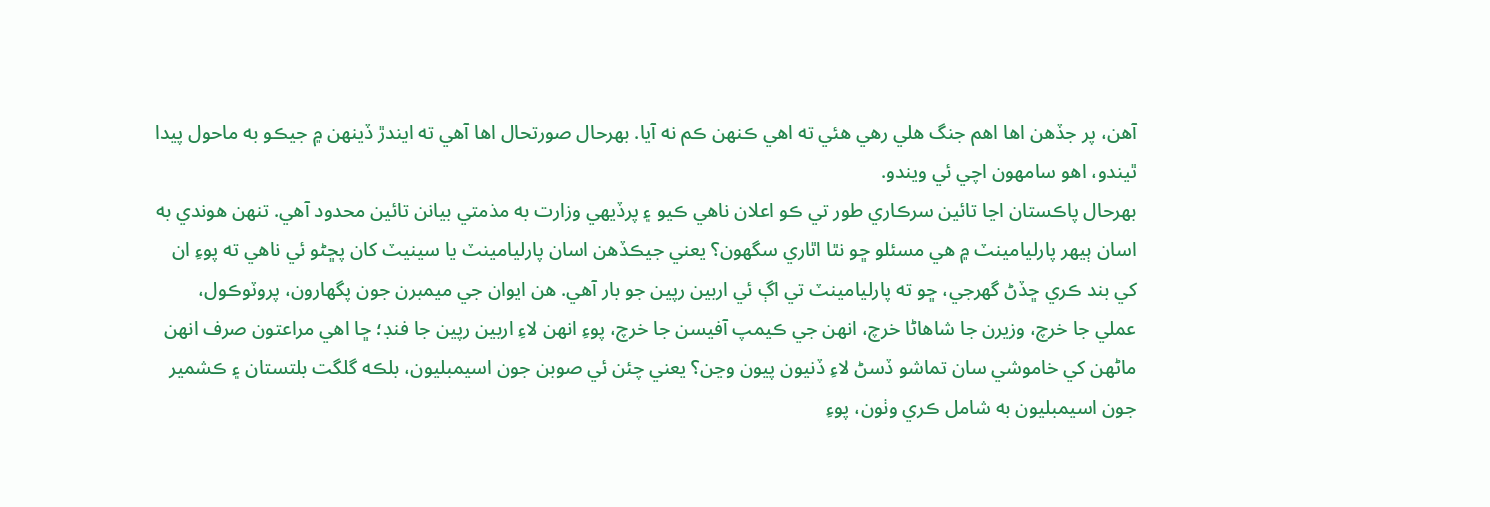آهن، پر جڏهن اها اهم جنگ هلي رهي هئي ته اهي ڪنهن ڪم نه آيا. بهرحال صورتحال اها آهي ته ايندڙ ڏينهن ۾ جيڪو به ماحول پيدا ٿيندو، اهو سامهون اچي ئي ويندو.
بهرحال پاڪستان اڃا تائين سرڪاري طور تي ڪو اعلان ناهي ڪيو ۽ پرڏيهي وزارت به مذمتي بيانن تائين محدود آهي. تنهن هوندي به اسان ٻيهر پارليامينٽ ۾ هي مسئلو ڇو نٿا اٿاري سگهون؟ يعني جيڪڏهن اسان پارليامينٽ يا سينيٽ کان پڇڻو ئي ناهي ته پوءِ ان کي بند ڪري ڇڏڻ گهرجي، ڇو ته پارليامينٽ تي اڳ ئي اربين رپين جو بار آهي. هن ايوان جي ميمبرن جون پگهارون، پروٽوڪول، عملي جا خرچ، وزيرن جا شاهاڻا خرچ، انهن جي ڪيمپ آفيسن جا خرچ، پوءِ انهن لاءِ اربين رپين جا فنڊ؛ ڇا اهي مراعتون صرف انهن ماڻهن کي خاموشي سان تماشو ڏسڻ لاءِ ڏنيون پيون وڃن؟ يعني چئن ئي صوبن جون اسيمبليون، بلڪه گلگت بلتستان ۽ ڪشمير جون اسيمبليون به شامل ڪري وٺون، پوءِ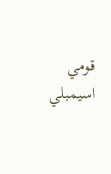قومي اسيمبلي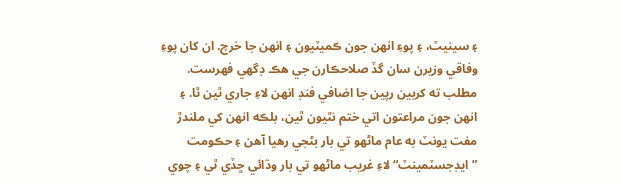۽ سينيٽ، ۽ پوءِ انهن جون ڪميٽيون ۽ انهن جا خرچ. ان کان پوءِ وفاقي وزيرن سان گڏ صلاحڪارن جي هڪ ڊگهي فهرست. مطلب ته کربين رپين جا اضافي فنڊ انهن لاءِ جاري ٿين ٿا. ۽ انهن جون مراعتون اتي ختم نٿيون ٿين، بلڪه انهن کي ملندڙ مفت يونٽ به عام ماڻهو تي بار بڻجي رهيا آهن ۽ حڪومت ”ايڊجسٽمينٽ“ لاءِ غريب ماڻهو تي بار وڌائي ڇڏي ٿي ۽ چوي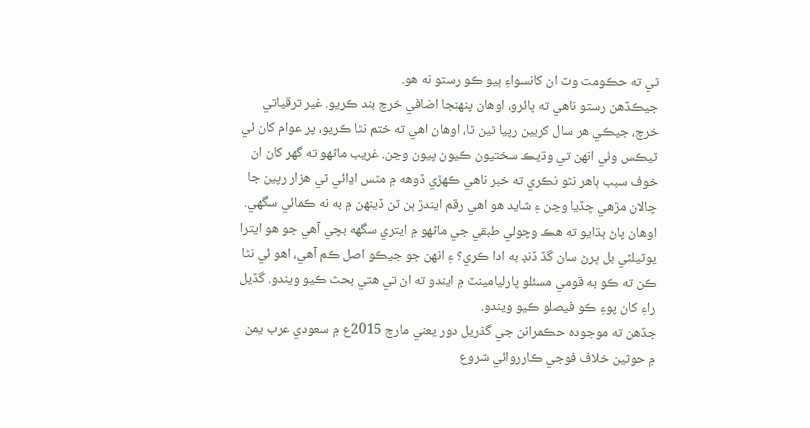ٿي ته حڪومت وٽ ان کانسواءِ ٻيو ڪو رستو نه هو.
جيڪڏهن رستو ناهي ته ڀائرو، اوهان پنهنجا اضافي خرچ بند ڪريو. غير ترقياتي خرچ، جيڪي هر سال کربين رپيا ٿين ٿا، اوهان اهي ته ختم نٿا ڪريو، پر عوام کان ئي ٽيڪس وٺي انهن تي وڌيڪ سختيون ڪيون پيون وڃن. غريب ماڻهو ته گهر کان ان خوف سبب ٻاهر نٿو نڪري ته خبر ناهي ڪهڙي ڏوهه ۾ مٿس اڍائي ٽي هزار رپين جا چالان مڙهي ڇڏيا وڃن ۽ شايد هو اهي رقم ايندڙ ٻن ٽن ڏينهن ۾ به نه ڪمائي سگهي. اوهان پاڻ ٻڌايو ته هڪ وچولي طبقي جي ماڻهو ۾ ايتري سگهه بچي آهي جو هو ايترا يوٽيلٽي بل ڀرڻ سان گڏ ڏنڊ به ادا ڪري؟ ۽ انهن جو جيڪو اصل ڪم آهي، اهو ئي نٿا ڪن ته ڪو به قومي مسئلو پارليامينٽ ۾ ايندو ته ان تي هتي بحث ڪيو ويندو. گڏيل راءِ کان پوءِ ڪو فيصلو ڪيو ويندو.
جڏهن ته موجوده حڪمرانن جي گذريل دور يعني مارچ 2015ع ۾ سعودي عرب يمن ۾ حوثين خلاف فوجي ڪارروائي شروع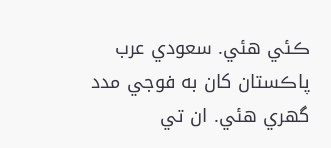ڪئي هئي. سعودي عرب پاڪستان کان به فوجي مدد گهري هئي. ان تي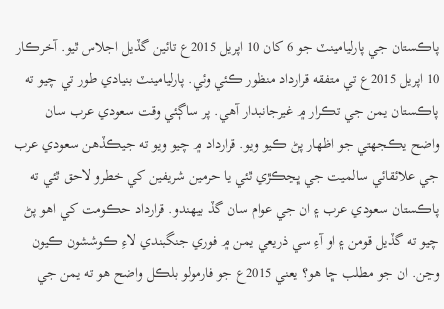پاڪستان جي پارليامينٽ جو 6 کان 10 اپريل 2015ع تائين گڏيل اجلاس ٿيو. آخرڪار 10 اپريل 2015ع تي متفقه قرارداد منظور ڪئي وئي. پارليامينٽ بنيادي طور تي چيو ته پاڪستان يمن جي تڪرار ۾ غيرجانبدار آهي. پر ساڳئي وقت سعودي عرب سان واضح يڪجهتي جو اظهار پڻ ڪيو ويو. قرارداد ۾ چيو ويو ته جيڪڏهن سعودي عرب جي علائقائي سالميت جي ڀڃڪڙي ٿئي يا حرمين شريفين کي خطرو لاحق ٿئي ته پاڪستان سعودي عرب ۽ ان جي عوام سان گڏ بيهندو. قرارداد حڪومت کي اهو پڻ چيو ته گڏيل قومن ۽ او آءِ سي ذريعي يمن ۾ فوري جنگبندي لاءِ ڪوششون ڪيون وڃن. ان جو مطلب ڇا هو؟ يعني 2015ع جو فارمولو بلڪل واضح هو ته يمن جي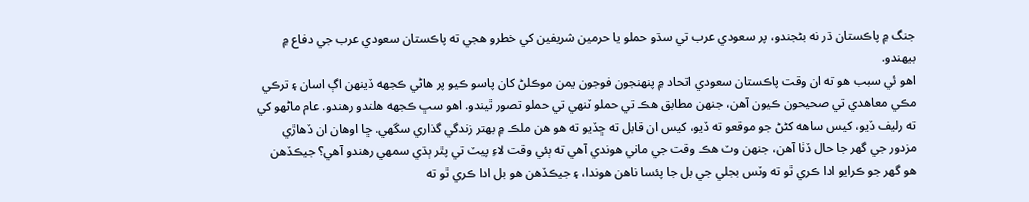جنگ ۾ پاڪستان ڌر نه بڻجندو، پر سعودي عرب تي سڌو حملو يا حرمين شريفين کي خطرو هجي ته پاڪستان سعودي عرب جي دفاع ۾ بيهندو.
اهو ئي سبب هو ته ان وقت پاڪستان سعودي اتحاد ۾ پنهنجون فوجون يمن موڪلڻ کان پاسو ڪيو پر هاڻي ڪجهه ڏينهن اڳ اسان ۽ ترڪي مڪي معاهدي تي صحيحون ڪيون آهن، جنهن مطابق هڪ تي حملو ٽنهي تي حملو تصور ٿيندو. اهو سڀ ڪجهه هلندو رهندو. عام ماڻهو کي ته رليف ڏيو، کيس ساهه کڻڻ جو موقعو ته ڏيو، کيس ان قابل ته ڇڏيو ته هو هن ملڪ ۾ بهتر زندگي گذاري سگهي. ڇا اوهان ان ڏهاڙي مزدور جي گهر جا حال ڏٺا آهن، جنهن وٽ هڪ وقت جي ماني هوندي آهي ته ٻئي وقت لاءِ پيٽ تي پٿر ٻڌي سمهي رهندو آهي؟ جيڪڏهن هو گهر جو ڪرايو ادا ڪري ٿو ته وٽس بجلي جي بل جا پئسا ناهن هوندا، ۽ جيڪڏهن هو بل ادا ڪري ٿو ته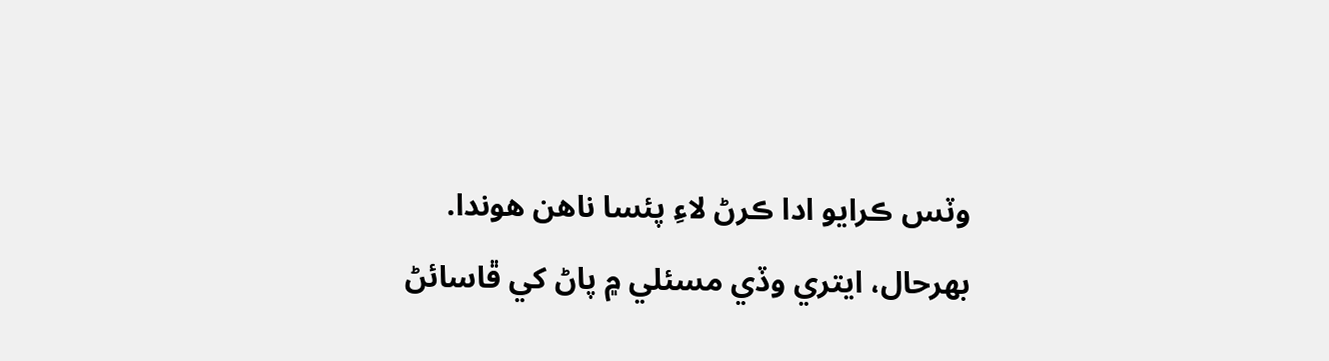وٽس ڪرايو ادا ڪرڻ لاءِ پئسا ناهن هوندا.
بهرحال، ايتري وڏي مسئلي ۾ پاڻ کي ڦاسائڻ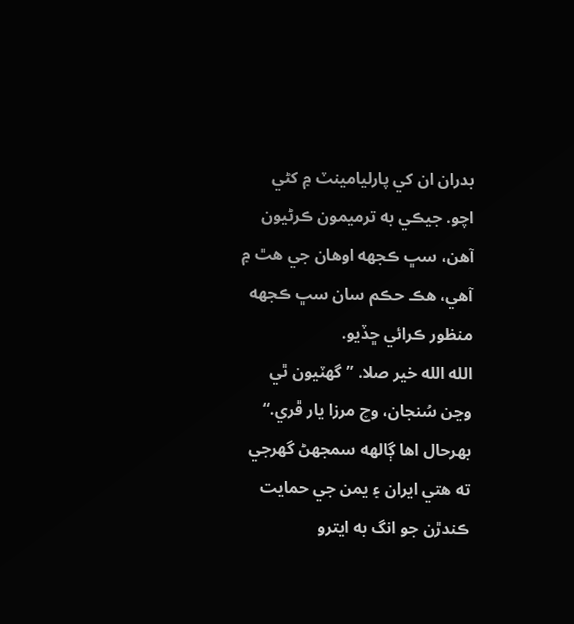بدران ان کي پارليامينٽ ۾ کڻي اچو. جيڪي به ترميمون ڪرڻيون آهن، سڀ ڪجهه اوهان جي هٿ ۾ آهي، هڪ حڪم سان سڀ ڪجهه منظور ڪرائي ڇڏيو.
الله الله خير صلا. ”گهٽيون ٿي وڃن سُنجان، وچ مرزا يار ڦري.“ بهرحال اها ڳالهه سمجهڻ گهرجي ته هتي ايران ۽ يمن جي حمايت ڪندڙن جو انگ به ايترو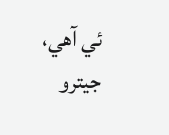ئي آهي، جيترو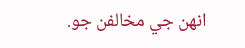انهن جي مخالفن جو.